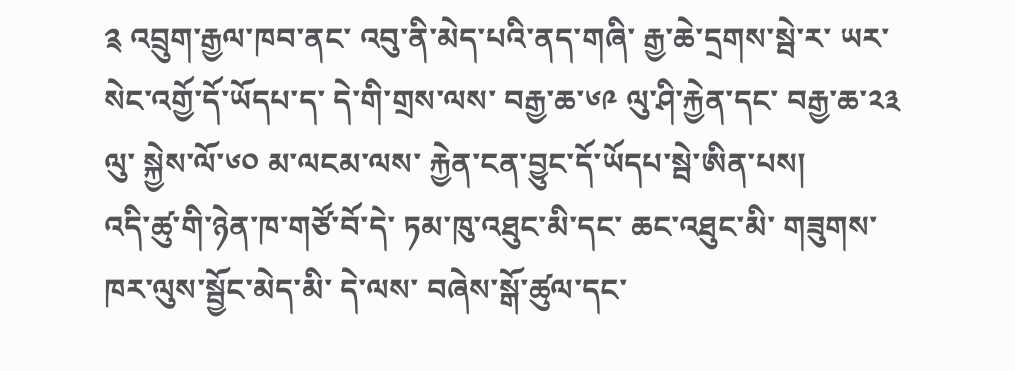༉ འབྲུག་རྒྱལ་ཁབ་ནང་ འབུ་ནི་མེད་པའི་ནད་གཞི་ རྒྱ་ཆེ་དྲགས་སྦེ་ར་ ཡར་སེང་འགྱོ་དོ་ཡོདཔ་ད་ དེ་གི་གྲས་ལས་ བརྒྱ་ཆ་༦༩ ལུ་ཤི་རྐྱེན་དང་ བརྒྱ་ཆ་༢༣ ལུ་ སྐྱེས་ལོ་༦༠ མ་ལངམ་ལས་ རྐྱེན་ངན་བྱུང་དོ་ཡོདཔ་སྦེ་ཨིན་པས།
འདི་ཚུ་གི་ཉེན་ཁ་གཙོ་བོ་དེ་ ཏམ་ཁུ་འཐུང་མི་དང་ ཆང་འཐུང་མི་ གཟུགས་ཁར་ལུས་སྦྱོང་མེད་མི་ དེ་ལས་ བཞེས་སྒོ་ཚུལ་དང་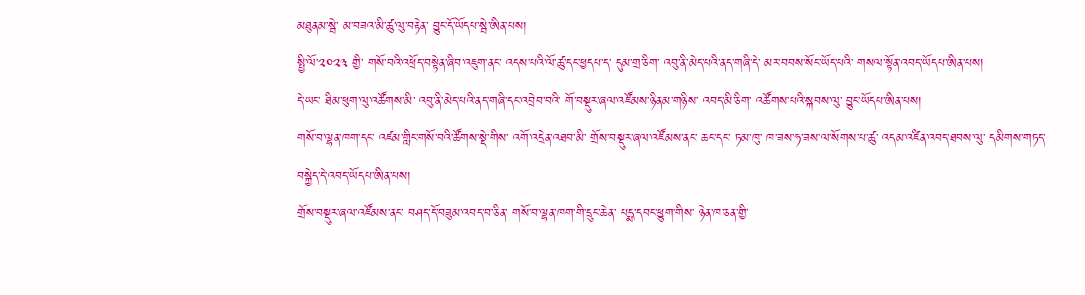མཐུནམ་སྦེ་ མ་བཟའ་མི་ཚུ་ལུ་བརྟེན་ བྱུང་དོ་ཡོདཔ་སྦེ་ཨིན་པས།
སྤྱི་ལོ་༢༠༢༣ གྱི་ གསོ་བའི་འཕྲོད་བསྟེན་ཞིབ་འཇུག་ནང་ འདས་པའི་ལོ་ཚུ་དང་ཕྱདཔ་ད་ དུམ་གྲ་ཅིག་ འབུ་ནི་མེད་པའི་ནད་གཞི་དེ་ མར་བབས་སོང་ཡོད་པའི་ གསལ་སྟོན་འབད་ཡོདཔ་ཨིན་པས།
དེ་ཡང་ ཐིམ་ཕུག་ལུ་འཚོགས་མི་ འབུ་ནི་མེད་པའི་ནད་གཞི་དང་འབྲེབ་བའི་ གོ་བསྡུར་ཞལ་འཛོམས་ཉིནམ་གཉིས་ འབད་མི་ཅིག་ འཚོགས་པའི་སྐབས་ལུ་ བྱུང་ཡོདཔ་ཨིན་པས།
གསོ་བ་ལྷན་ཁག་དང་ འཛམ་གླིང་གསོ་བའི་ཚོགས་སྡེ་གིས་ འགོ་འདྲེན་འཐབ་མི་ གྲོས་བསྡུར་ཞལ་འཛོམས་ནང་ ཆང་དང་ ཏམ་ཁུ་ ཁ་ཟས་ཧ་ཟས་ལ་སོགས་པ་ཚུ་ འདམ་འཛིན་འབད་ཐབས་ལུ་ དམིགས་གཏད་བསྐྱེད་དེ་འབད་ཡོདཔ་ཨིན་པས།
གྲོས་བསྡུར་ཞལ་འཛོམས་ནང་ བཤད་དོ་བཟུམ་འབད་བ་ཅིན་ གསོ་བ་ལྷན་ཁག་གི་དྲུང་ཆེན་ པདྨ་དབང་ཕྱུག་གིས་ ཉེན་ཁ་ཅན་གྱི་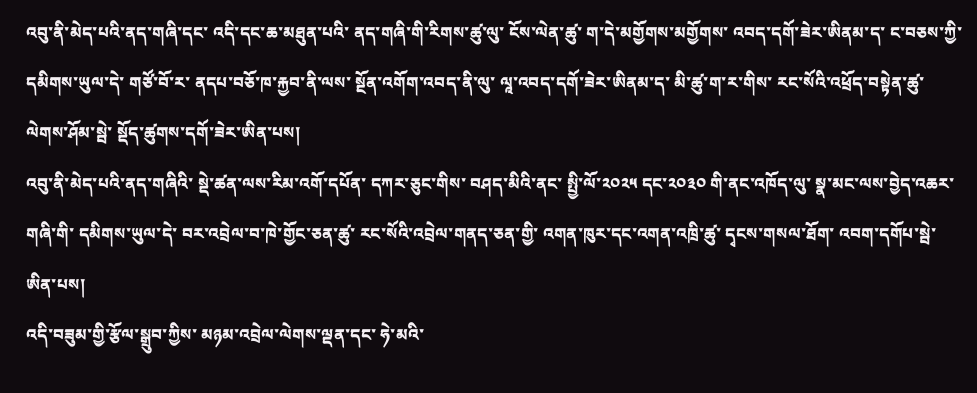འབུ་ནི་མེད་པའི་ནད་གཞི་དང་ འདི་དང་ཆ་མཐུན་པའི་ ནད་གཞི་གི་རིགས་ཚུ་ལུ་ ངོས་ལེན་ཚུ་ ག་དེ་མགྱོགས་མགྱོགས་ འབད་དགོ་ཟེར་ཨིནམ་ད་ ང་བཅས་ཀྱི་ དམིགས་ཡུལ་དེ་ གཙོ་བོ་ར་ ནདཔ་བཅོ་ཁ་རྐྱབ་ནི་ལས་ སྔོན་འགོག་འབད་ནི་ལུ་ ལཱ་འབད་དགོ་ཟེར་ཨིནམ་ད་ མི་ཚུ་ག་ར་གིས་ རང་སོའི་འཕྲོད་བསྟེན་ཚུ་ ལེགས་ཤོམ་སྦེ་ སྡོད་ཚུགས་དགོ་ཟེར་ཨིན་པས།
འབུ་ནི་མེད་པའི་ནད་གཞིའི་ སྡེ་ཚན་ལས་རིམ་འགོ་དཔོན་ དཀར་ཅུང་གིས་ བཤད་མིའི་ནང་ སྤྱི་ལོ་༢༠༢༥ དང་༢༠༣༠ གི་ནང་འཁོད་ལུ་ སྣ་མང་ལས་བྱེད་འཆར་གཞི་གི་ དམིགས་ཡུལ་དེ་ བར་འབྲེལ་བ་ཁེ་གྱོང་ཅན་ཚུ་ རང་སོའི་འབྲེལ་གནད་ཅན་གྱི་ འགན་ཁུར་དང་འགན་འཁྲི་ཚུ་ དྭངས་གསལ་ཐོག་ འབག་དགོཔ་སྦེ་ཨིན་པས།
འདི་བཟུམ་གྱི་རྩོལ་སྒྲུབ་ཀྱིས་ མཉམ་འབྲེལ་ལེགས་ལྡན་དང་ ཧེ་མའི་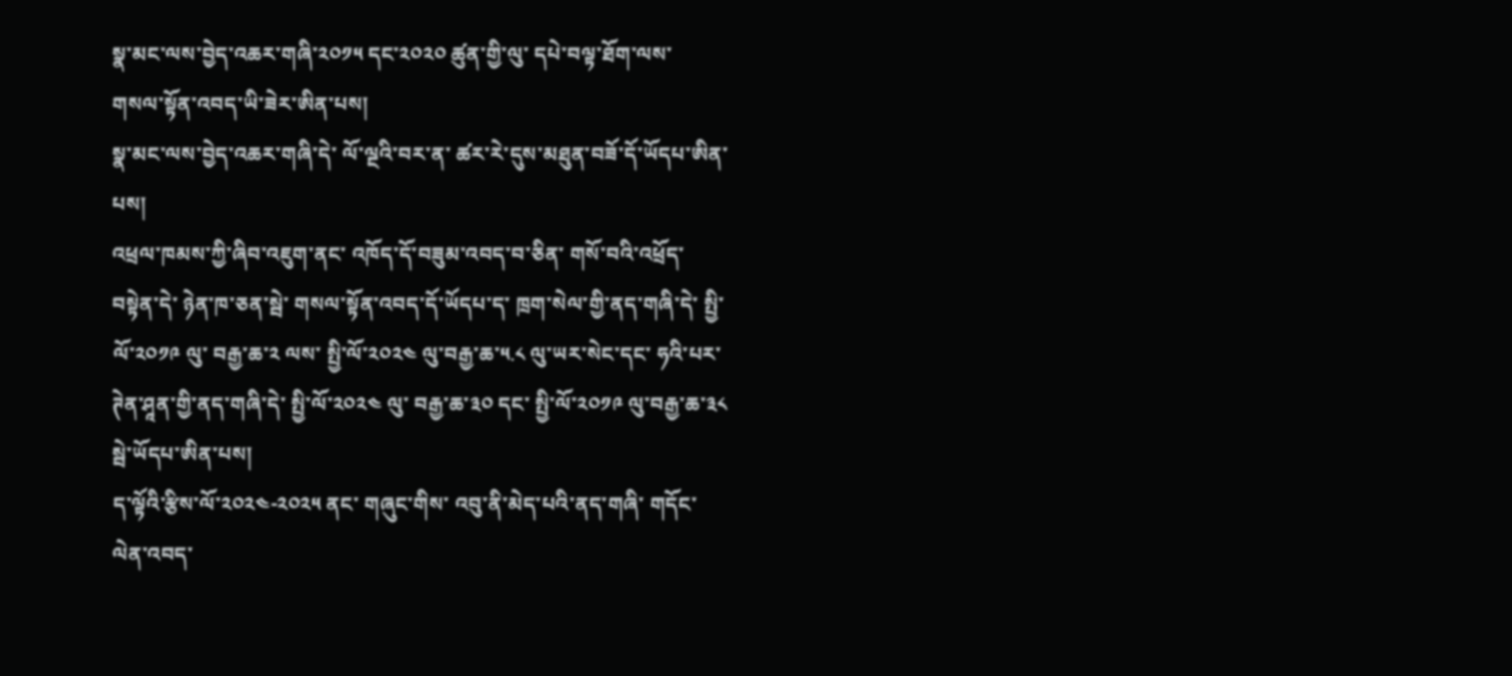སྣ་མང་ལས་བྱེད་འཆར་གཞི་༢༠༡༥ དང་༢༠༢༠ ཚུན་གྱི་ལུ་ དཔེ་བལྟ་ཐོག་ལས་ གསལ་སྟོན་འབད་ཡི་ཟེར་ཨིན་པས།
སྣ་མང་ལས་བྱེད་འཆར་གཞི་དེ་ ལོ་ལྔའི་བར་ན་ ཚར་རེ་དུས་མཐུན་བཟོ་དོ་ཡོདཔ་ཨིན་པས།
འཕྲལ་ཁམས་ཀྱི་ཞིབ་འཇུག་ནང་ འཁོད་དོ་བཟུམ་འབད་བ་ཅིན་ གསོ་བའི་འཕྲོད་བསྟེན་དེ་ ཉེན་ཁ་ཅན་སྦེ་ གསལ་སྟོན་འབད་དོ་ཡོདཔ་ད་ ཁྲག་སེལ་གྱི་ནད་གཞི་དེ་ སྤྱི་ལོ་༢༠༡༩ ལུ་ བརྒྱ་ཆ་༢ ལས་ སྤྱི་ལོ་༢༠༢༤ ལུ་བརྒྱ་ཆ་༥.༨ ལུ་ཡར་སེང་དང་ ཧའི་པར་ཊེན་ཤཱན་གྱི་ནད་གཞི་དེ་ སྤྱི་ལོ་༢༠༢༤ ལུ་ བརྒྱ་ཆ་༣༠ དང་ སྤྱི་ལོ་༢༠༡༩ ལུ་བརྒྱ་ཆ་༣༨ སྦེ་ཡོདཔ་ཨིན་པས།
ད་ལྟོའི་རྩིས་ལོ་༢༠༢༤-༢༠༢༥ ནང་ གཞུང་གིས་ འབུ་ནི་མེད་པའི་ནད་གཞི་ གདོང་ལེན་འབད་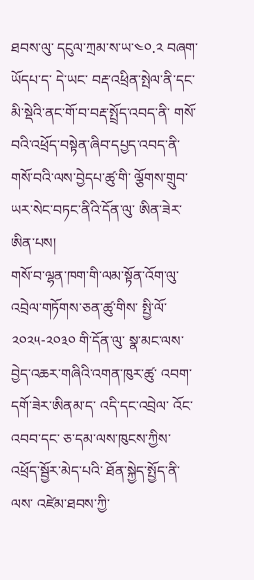ཐབས་ལུ་ དངུལ་ཀྲམ་ས་ཡ་༤༠.༢ བཞག་ཡོདཔ་ད་ དེ་ཡང་ བརྡ་འཕྲིན་སྤེལ་ནི་དང་ མི་སྡེའི་ནང་གོ་བ་བརྡ་སྤྲོད་འབད་ནི་ གསོ་བའི་འཕྲོད་བསྟེན་ཞིབ་དཔྱད་འབད་ནི་ གསོ་བའི་ལས་བྱེདཔ་ཚུ་གི་ ལྕོགས་གྲུབ་ཡར་སེང་བཏང་ནིའི་དོན་ལུ་ ཨིན་ཟེར་ཨིན་པས།
གསོ་བ་ལྷན་ཁག་གི་ལམ་སྟོན་འོག་ལུ་ འབྲེལ་གཏོགས་ཅན་ཚུ་གིས་ སྤྱི་ལོ་༢༠༢༥-༢༠༣༠ གི་དོན་ལུ་ སྣ་མང་ལས་བྱེད་འཆར་གཞིའི་འགན་ཁུར་ཚུ་ འབག་དགོ་ཟེར་ཨིནམ་ད་ འདི་དང་འབྲེལ་ འོང་འབབ་དང་ ཅ་དམ་ལས་ཁུངས་ཀྱིས་ འཕྲོད་སྦྱོར་མེད་པའི་ ཐོན་སྐྱེད་སྤྱོད་ནི་ལས་ འཛེམ་ཐབས་ཀྱི་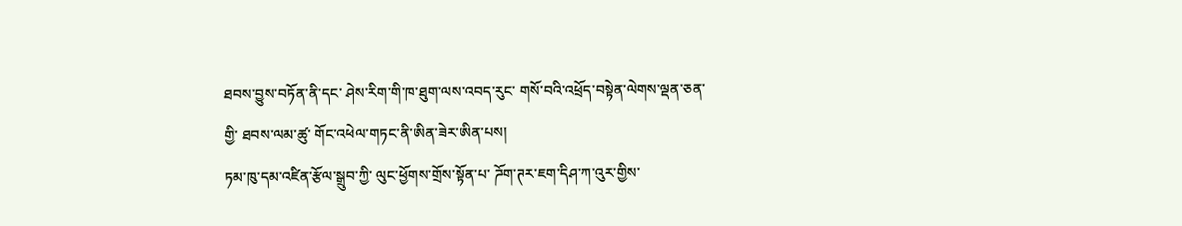ཐབས་བྱུས་བཏོན་ནི་དང་ ཤེས་རིག་གི་ཁ་ཐུག་ལས་འབད་རུང་ གསོ་བའི་འཕྲོད་བསྟེན་ལེགས་ལྡན་ཅན་གྱི་ ཐབས་ལམ་ཚུ་ གོང་འཕེལ་གཏང་ནི་ཨིན་ཟེར་ཨིན་པས།
ཏམ་ཁུ་དམ་འཛིན་རྩོལ་སྒྲུབ་ཀྱི་ ལུང་ཕྱོགས་གྲོས་སྟོན་པ་ ཌོག་ཊར་ཇག་དིཤ་ཀ་འུར་གྱིས་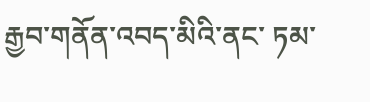རྒྱབ་གནོན་འབད་མིའི་ནང་ ཏམ་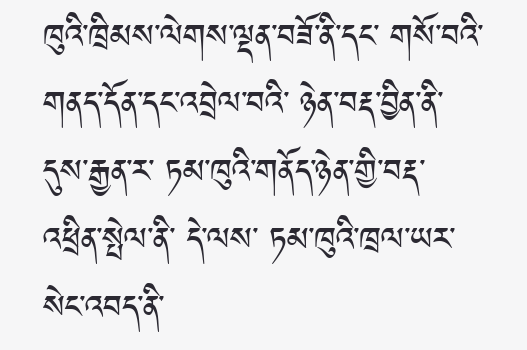ཁུའི་ཁྲིམས་ལེགས་ལྡན་བཟོ་ནི་དང་ གསོ་བའི་གནད་དོན་དང་འབྲེལ་བའི་ ཉེན་བརྡ་བྱིན་ནི་ དུས་རྒྱན་ར་ ཏམ་ཁུའི་གནོད་ཉེན་གྱི་བརྡ་འཕྲིན་སྤེལ་ནི་ དེ་ལས་ ཏམ་ཁུའི་ཁྲལ་ཡར་སེང་འབད་ནི་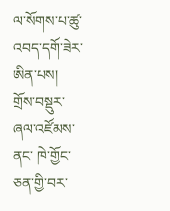ལ་སོགས་པ་ཚུ་ འབད་དགོ་ཟེར་ཨིན་པས།
གྲོས་བསྡུར་ཞལ་འཛོམས་ནང་ ཁེ་གྱོང་ཅན་གྱི་བར་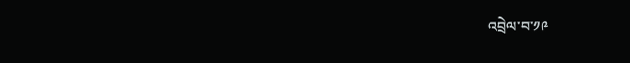འབྲེལ་བ་༡༩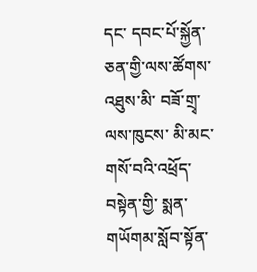དང་ དབང་པོ་སྐྱོན་ཅན་གྱི་ལས་ཚོགས་འཐུས་མི་ བཟོ་གྲྭ་ལས་ཁུངས་ མི་མང་གསོ་བའི་འཕྲོད་བསྟེན་གྱི་ སྨན་གཡོགམ་སློབ་སྟོན་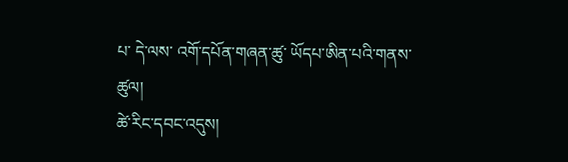པ་ དེ་ལས་ འགོ་དཔོན་གཞན་ཚུ་ ཡོདཔ་ཨིན་པའི་གནས་ཚུལ།
ཚེ་རིང་དབང་འདུས།